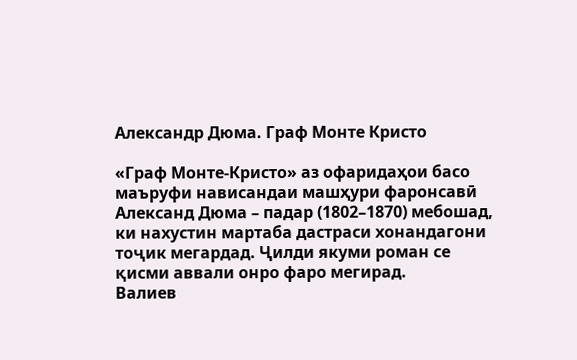Александр Дюма. Граф Монте Кристо

«Граф Монте-Кристо» аз офаридаҳои басо маъруфи нависандаи машҳури фаронсавӣ Александ Дюма – падар (1802–1870) мебошад, ки нахустин мартаба дастраси хонандагони тоҷик мегардад. Ҷилди якуми роман се қисми аввали онро фаро мегирад.
Валиев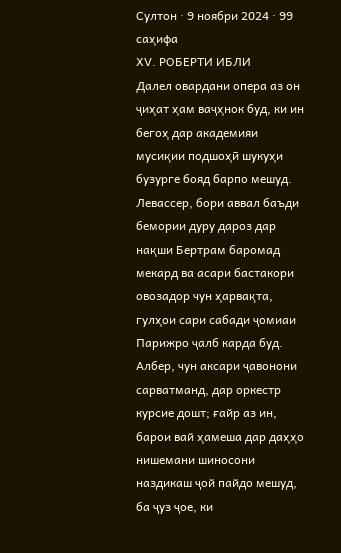Султон · 9 ноябри 2024 · 99 саҳифа
XV. РОБЕРТИ ИБЛИ
Далел овардани опера аз он ҷиҳат ҳам ваҷҳнок буд, ки ин бегоҳ дар академияи мусиқии подшоҳӣ шукуҳи бузурге бояд барпо мешуд. Левассер, бори аввал баъди бемории дуру дароз дар нақши Бертрам баромад мекард ва асари бастакори овозадор чун ҳарвақта, гулҳои сари сабади ҷомиаи Парижро ҷалб карда буд.
Албер, чун аксари ҷавонони сарватманд, дар оркестр курсие дошт; ғайр аз ин, барои вай ҳамеша дар даҳҳо нишемани шиносони наздикаш ҷой пайдо мешуд, ба ҷуз ҷое, ки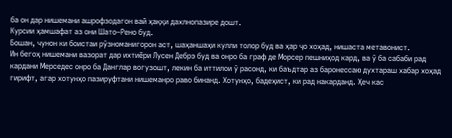ба он дар нишемани ашрофзодагон вай ҳаққи дахлнопазире дошт.
Курсии ҳамшафат аз они Шато–Рено буд.
Бошан, чунон ки боистаи рӯзноманигорон аст, шаҳаншаҳи кулли толор буд ва ҳар ҷо хоҳад, нишаста метавонист.
Ин бегоҳ нишемани вазорат дар ихтиёри Лусен Дебрэ буд ва онро ба граф де Морсер пешниҳод кард, ва ӯ ба сабаби рад кардани Мерседес онро ба Данглар вогузошт, лекин ба иттилои ӯ расонд, ки баъдтар аз баронессаю духтараш хабар хоҳад гирифт, агар хотунҳо пазируфтани нишеманро раво бинанд. Хотунҳо, бадеҳист, ки рад накарданд. Ҳеч кас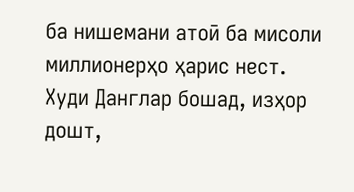ба нишемани атоӣ ба мисоли миллионерҳо ҳарис нест.
Худи Данглар бошад, изҳор дошт,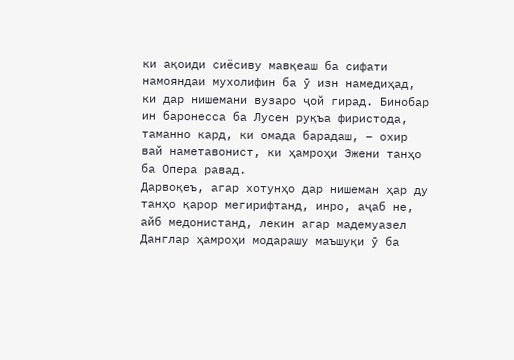ки ақоиди сиёсиву мавқеаш ба сифати намояндаи мухолифин ба ӯ изн намедиҳад, ки дар нишемани вузаро ҷой гирад. Бинобар ин баронесса ба Лусен руқъа фиристода, таманно кард, ки омада барадаш, – охир вай наметавонист, ки ҳамроҳи Эжени танҳо ба Опера равад.
Дарвоқеъ, агар хотунҳо дар нишеман ҳар ду танҳо қарор мегирифтанд, инро, аҷаб не, айб медонистанд, лекин агар мадемуазел Данглар ҳамроҳи модарашу маъшуқи ӯ ба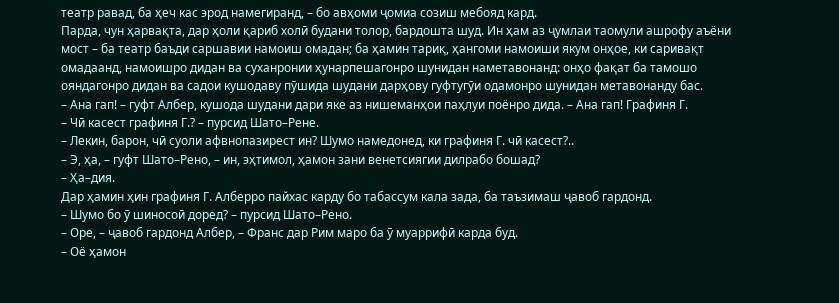театр равад, ба ҳеч кас эрод намегиранд, – бо авҳоми ҷомиа созиш мебояд кард.
Парда, чун ҳарвақта, дар ҳоли қариб холӣ будани толор, бардошта шуд. Ин ҳам аз ҷумлаи таомули ашрофу аъёни мост – ба театр баъди саршавии намоиш омадан; ба ҳамин тариқ, ҳангоми намоиши якум онҳое, ки саривақт омадаанд, намоишро дидан ва суханронии ҳунарпешагонро шунидан наметавонанд: онҳо фақат ба тамошо ояндагонро дидан ва садои кушодаву пӯшида шудани дарҳову гуфтугӯи одамонро шунидан метавонанду бас.
– Ана гап! – гуфт Албер, кушода шудани дари яке аз нишеманҳои паҳлуи поёнро дида. – Ана гап! Графиня Г.
– Чӣ касест графиня Г.? – пурсид Шато–Рене.
– Лекин, барон, чӣ суоли афвнопазирест ин? Шумо намедонед, ки графиня Г. чӣ касест?..
– Э, ҳа, – гуфт Шато–Рено, – ин, эҳтимол, ҳамон зани венетсиягии дилрабо бошад?
– Ҳа–дия.
Дар ҳамин ҳин графиня Г. Алберро пайхас карду бо табассум кала зада, ба таъзимаш ҷавоб гардонд.
– Шумо бо ӯ шиносоӣ доред? – пурсид Шато–Рено.
– Оре, – ҷавоб гардонд Албер, – Франс дар Рим маро ба ӯ муаррифӣ карда буд.
– Оё ҳамон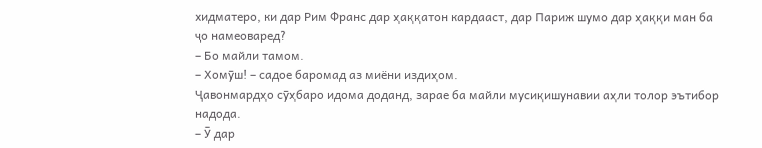хидматеро, ки дар Рим Франс дар ҳаққатон кардааст, дар Париж шумо дар ҳаққи ман ба ҷо намеоваред?
– Бо майли тамом.
– Хомӯш! – садое баромад аз миёни издиҳом.
Ҷавонмардҳо сӯҳбаро идома доданд, зарае ба майли мусиқишунавии аҳли толор эътибор надода.
– Ӯ дар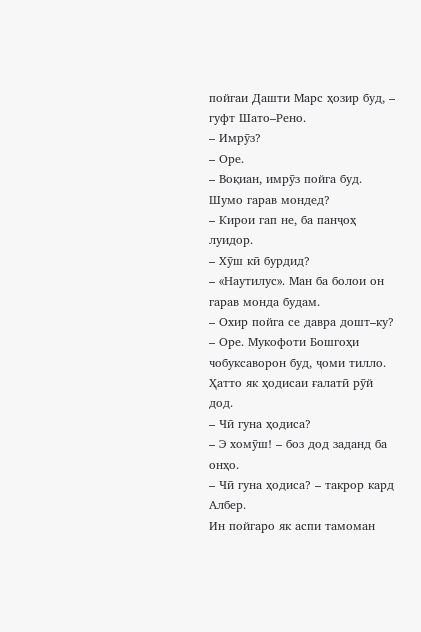пойгаи Дашти Марс ҳозир буд, – гуфт Шато–Рено.
– Имрӯз?
– Оре.
– Воқиан, имрӯз пойга буд. Шумо гарав мондед?
– Кирои гап не, ба панҷоҳ луидор.
– Хӯш кӣ бурдид?
– «Наутилус». Ман ба болои он гарав монда будам.
– Охир пойга се давра дошт–ку?
– Оре. Мукофоти Бошгоҳи чобуксаворон буд, ҷоми тилло. Ҳатто як ҳодисаи ғалатӣ рӯй дод.
– Чӣ гуна ҳодиса?
– Э хомӯш! – боз дод заданд ба онҳо.
– Чӣ гуна ҳодиса? – такрор кард Албер.
Ин пойгаро як аспи тамоман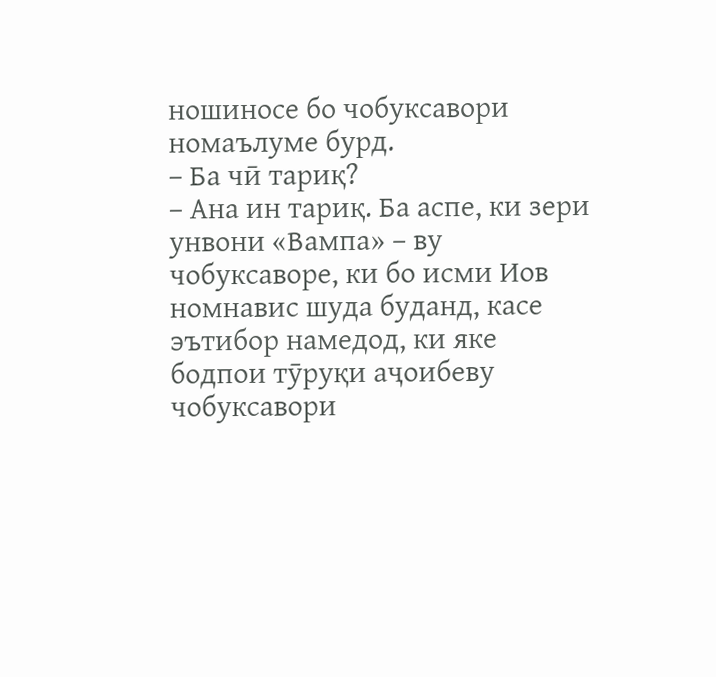ношиносе бо чобуксавори номаълуме бурд.
– Ба чӣ тариқ?
– Ана ин тариқ. Ба аспе, ки зери унвони «Вампа» – ву чобуксаворе, ки бо исми Иов номнавис шуда буданд, касе эътибор намедод, ки яке бодпои тӯруқи аҷоибеву чобуксавори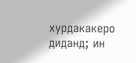хурдакакеро диданд; ин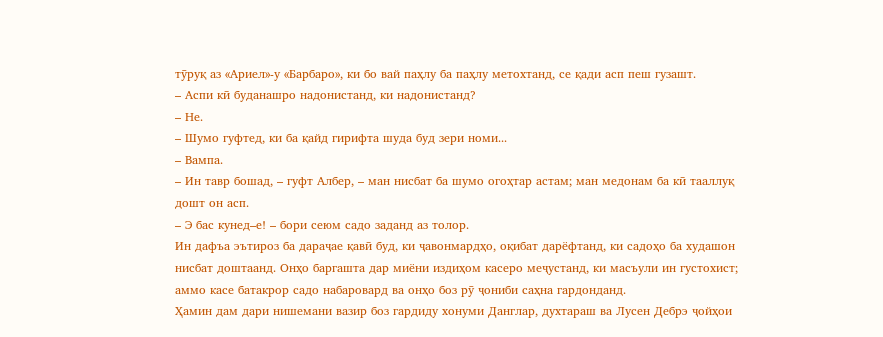тӯруқ аз «Ариел»-у «Барбаро», ки бо вай паҳлу ба паҳлу метохтанд, се қади асп пеш гузашт.
– Аспи кӣ буданашро надонистанд, ки надонистанд?
– Не.
– Шумо гуфтед, ки ба қайд гирифта шуда буд зери номи...
– Вампа.
– Ин тавр бошад, – гуфт Албер, – ман нисбат ба шумо огоҳтар астам; ман медонам ба кӣ тааллуқ дошт он асп.
– Э бас кунед–е! – бори сеюм садо заданд аз толор.
Ин дафъа эътироз ба дараҷае қавӣ буд, ки ҷавонмардҳо, оқибат дарёфтанд, ки садоҳо ба худашон нисбат доштаанд. Онҳо баргашта дар миёни издиҳом касеро меҷустанд, ки масъули ин густохист; аммо касе батакрор садо набаровард ва онҳо боз рӯ ҷониби саҳна гардонданд.
Ҳамин дам дари нишемани вазир боз гардиду хонуми Данглар, духтараш ва Лусен Дебрэ ҷойҳои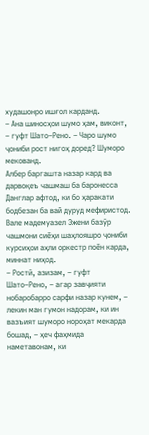худашонро ишғол карданд.
– Ана шиносҳои шумо ҳам, виконт, – гуфт Шато–Рено. – Чаро шумо ҷониби рост нигоҳ доред? Шуморо мекованд.
Албер баргашта назар кард ва дарвоқеъ чашмаш ба баронесса Данглар афтод, ки бо ҳаракати бодбезан ба вай дуруд мефиристод. Вале мадемуазел Эжени базӯр чашмони сиёҳи шаҳлояшро ҷониби курсиҳои аҳли оркестр поён карда, миннат ниҳод.
– Ростӣ, азизам, – гуфт Шато–Рено, – агар завҷияти нобаробарро сарфи назар кунем, – лекин ман гумон надорам, ки ин вазъият шуморо нороҳат мекарда бошад, – ҳеч фаҳмида наметавонам, ки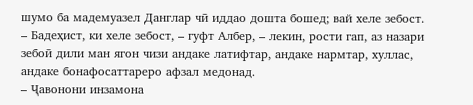шумо ба мадемуазел Данглар чӣ иддао дошта бошед; вай хеле зебост.
– Бадеҳист, ки хеле зебост, – гуфт Албер, – лекин, рости гап, аз назари зебоӣ дили ман ягон чизи андаке латифтар, андаке нармтар, хуллас, андаке бонафосаттареро афзал медонад.
– Ҷавонони инзамона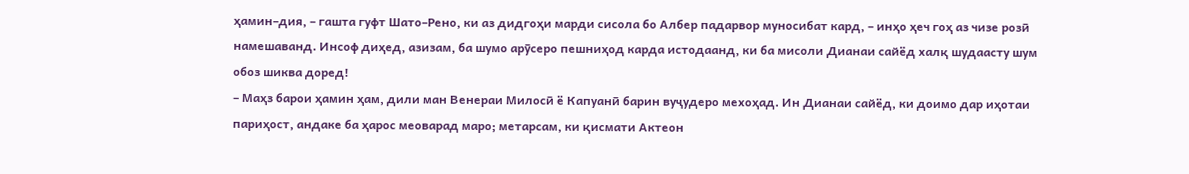ҳамин–дия, – гашта гуфт Шато–Рено, ки аз дидгоҳи марди сисола бо Албер падарвор муносибат кард, – инҳо ҳеч гоҳ аз чизе розӣ намешаванд. Инсоф диҳед, азизам, ба шумо арӯсеро пешниҳод карда истодаанд, ки ба мисоли Дианаи сайёд халқ шудаасту шум обоз шиква доред!
– Маҳз барои ҳамин ҳам, дили ман Венераи Милосӣ ё Капуанӣ барин вуҷудеро мехоҳад. Ин Дианаи сайёд, ки доимо дар иҳотаи париҳост, андаке ба ҳарос меоварад маро; метарсам, ки қисмати Актеон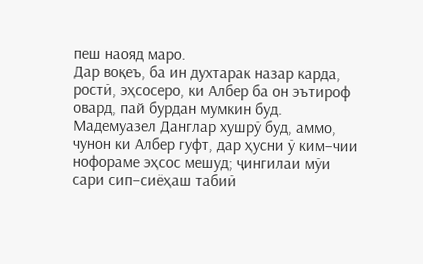пеш наояд маро.
Дар воқеъ, ба ин духтарак назар карда, ростӣ, эҳсосеро, ки Албер ба он эътироф овард, пай бурдан мумкин буд. Мадемуазел Данглар хушрӯ буд, аммо, чунон ки Албер гуфт, дар ҳусни ӯ ким–чии нофораме эҳсос мешуд; ҷингилаи мӯи сари сип–сиёҳаш табиӣ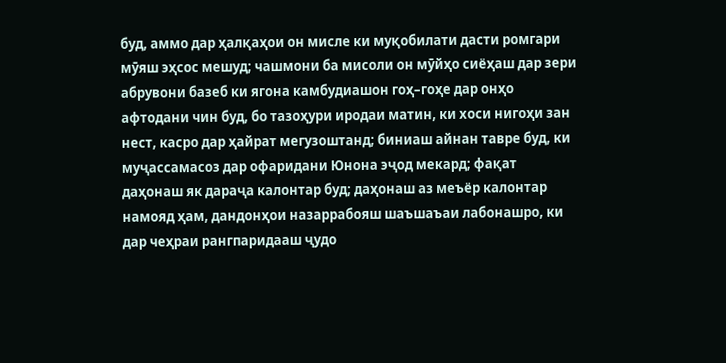буд, аммо дар ҳалқаҳои он мисле ки муқобилати дасти ромгари мӯяш эҳсос мешуд; чашмони ба мисоли он мӯйҳо сиёҳаш дар зери абрувони базеб ки ягона камбудиашон гоҳ–гоҳе дар онҳо афтодани чин буд, бо тазоҳури иродаи матин, ки хоси нигоҳи зан нест, касро дар ҳайрат мегузоштанд; биниаш айнан тавре буд, ки муҷассамасоз дар офаридани Юнона эҷод мекард; фақат даҳонаш як дараҷа калонтар буд; даҳонаш аз меъёр калонтар намояд ҳам, дандонҳои назаррабояш шаъшаъаи лабонашро, ки дар чеҳраи рангпаридааш ҷудо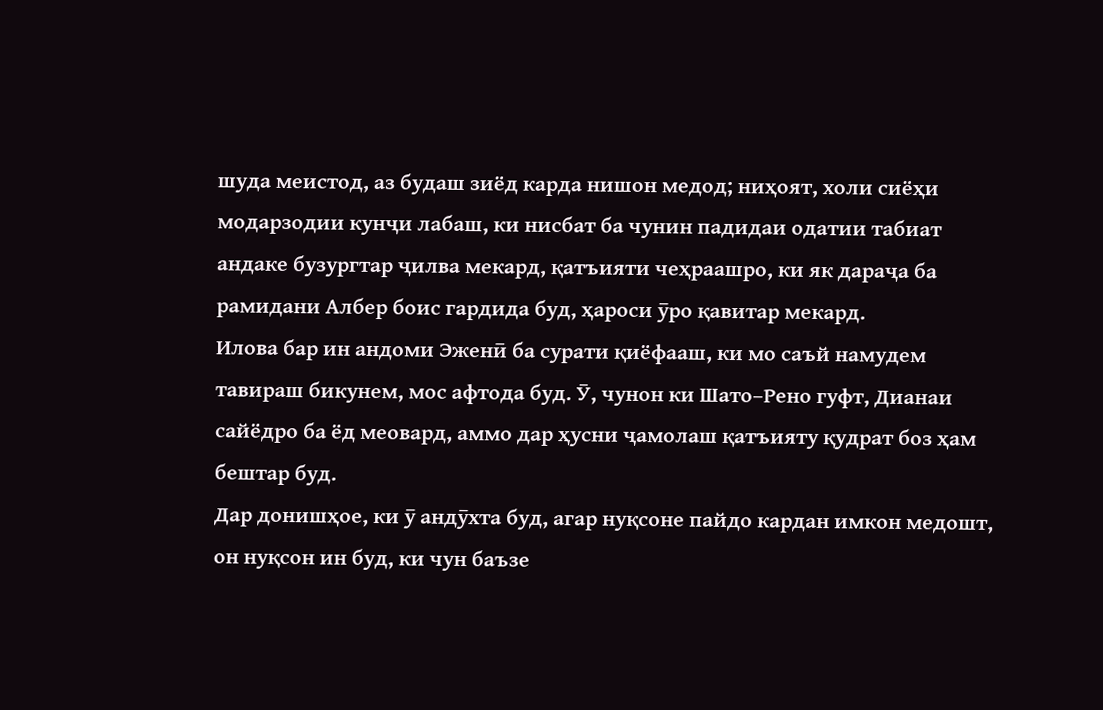шуда меистод, аз будаш зиёд карда нишон медод; ниҳоят, холи сиёҳи модарзодии кунҷи лабаш, ки нисбат ба чунин падидаи одатии табиат андаке бузургтар ҷилва мекард, қатъияти чеҳраашро, ки як дараҷа ба рамидани Албер боис гардида буд, ҳароси ӯро қавитар мекард.
Илова бар ин андоми Эженӣ ба сурати қиёфааш, ки мо саъй намудем тавираш бикунем, мос афтода буд. Ӯ, чунон ки Шато–Рено гуфт, Дианаи сайёдро ба ёд меовард, аммо дар ҳусни ҷамолаш қатъияту қудрат боз ҳам бештар буд.
Дар донишҳое, ки ӯ андӯхта буд, агар нуқсоне пайдо кардан имкон медошт, он нуқсон ин буд, ки чун баъзе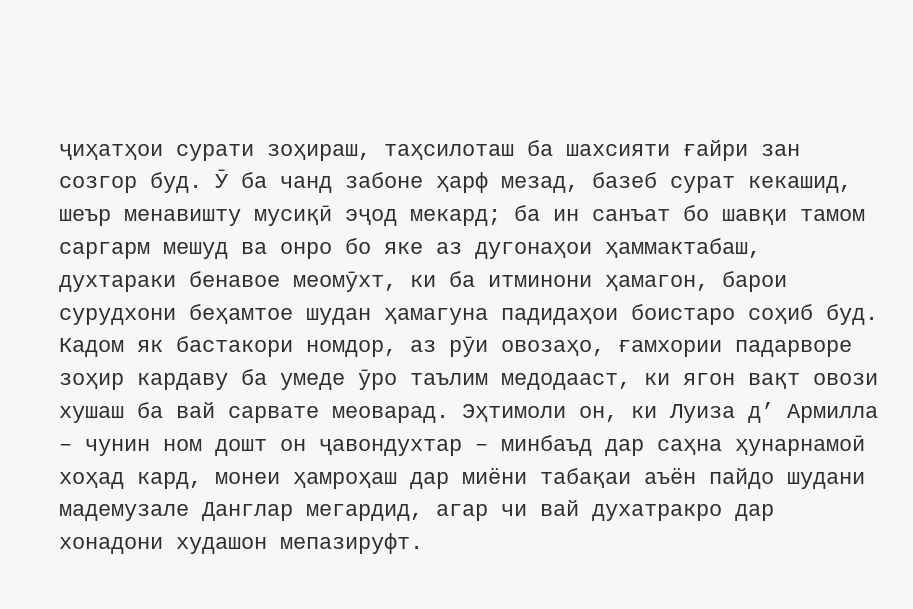ҷиҳатҳои сурати зоҳираш, таҳсилоташ ба шахсияти ғайри зан созгор буд. Ӯ ба чанд забоне ҳарф мезад, базеб сурат кекашид, шеър менавишту мусиқӣ эҷод мекард; ба ин санъат бо шавқи тамом саргарм мешуд ва онро бо яке аз дугонаҳои ҳаммактабаш, духтараки бенавое меомӯхт, ки ба итминони ҳамагон, барои сурудхони беҳамтое шудан ҳамагуна падидаҳои боистаро соҳиб буд. Кадом як бастакори номдор, аз рӯи овозаҳо, ғамхории падарворе зоҳир кардаву ба умеде ӯро таълим медодааст, ки ягон вақт овози хушаш ба вай сарвате меоварад. Эҳтимоли он, ки Луиза д’ Армилла – чунин ном дошт он ҷавондухтар – минбаъд дар саҳна ҳунарнамоӣ хоҳад кард, монеи ҳамроҳаш дар миёни табақаи аъён пайдо шудани мадемузале Данглар мегардид, агар чи вай духатракро дар хонадони худашон мепазируфт.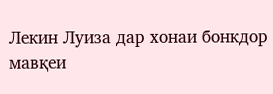Лекин Луиза дар хонаи бонкдор мавқеи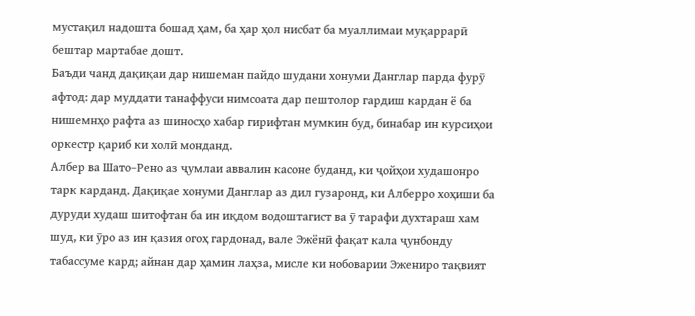мустақил надошта бошад ҳам, ба ҳар ҳол нисбат ба муаллимаи муқаррарӣ бештар мартабае дошт.
Баъди чанд дақиқаи дар нишеман пайдо шудани хонуми Данглар парда фурӯ афтод: дар муддати танаффуси нимсоата дар пештолор гардиш кардан ё ба нишемнҳо рафта аз шиносҳо хабар гирифтан мумкин буд, бинабар ин курсиҳои оркестр қариб ки холӣ монданд.
Албер ва Шато–Рено аз ҷумлаи аввалин касоне буданд, ки ҷойҳои худашонро тарк карданд. Дақиқае хонуми Данглар аз дил гузаронд, ки Алберро хоҳиши ба дуруди худаш шитофтан ба ин иқдом водоштагист ва ӯ тарафи духтараш хам шуд, ки ӯро аз ин қазия огоҳ гардонад, вале Эжёнӣ фақат кала ҷунбонду табассуме кард; айнан дар ҳамин лаҳза, мисле ки нобоварии Эжениро тақвият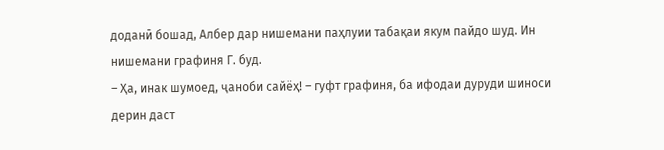доданӣ бошад, Албер дар нишемани паҳлуии табақаи якум пайдо шуд. Ин нишемани графиня Г. буд.
– Ҳа, инак шумоед, ҷаноби сайёҳ! – гуфт графиня, ба ифодаи дуруди шиноси дерин даст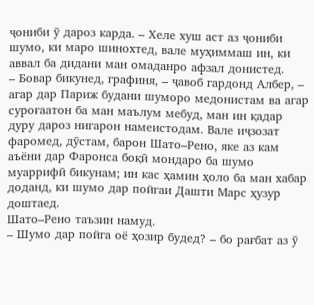ҷониби ӯ дароз карда. – Хеле хуш аст аз ҷониби шумо, ки маро шинохтед, вале муҳиммаш ин, ки аввал ба дидани ман омаданро афзал донистед.
– Бовар бикунед, графиня, – ҷавоб гардонд Албер, – агар дар Париж будани шуморо медонистам ва агар суроғаатон ба ман маълум мебуд, ман ин қадар дуру дароз нигарон намеистодам. Вале иҷзозат фаромед, дӯстам, барон Шато–Рено, яке аз кам аъёни дар Фаронса боқӣ мондаро ба шумо муаррифӣ бикунам; ин кас ҳамин ҳоло ба ман хабар доданд, ки шумо дар пойгаи Дашти Марс ҳузур доштаед.
Шато–Рено таъзин намуд.
– Шумо дар пойга оё ҳозир будед? – бо рағбат аз ӯ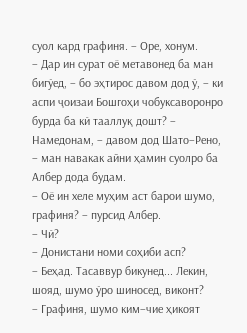суол кард графиня. – Оре, хонум.
– Дар ин сурат оё метавонед ба ман бигӯед, – бо эҳтирос давом дод ӯ, – ки аспи ҷоизаи Бошгоҳи чобуксаворонро бурда ба кӣ тааллуқ дошт? – Намедонам, – давом дод Шато–Рено, – ман навакак айни ҳамин суолро ба Албер дода будам.
– Оё ин хеле муҳим аст барои шумо, графиня? – пурсид Албер.
– Чӣ?
– Донистани номи соҳиби асп?
– Беҳад. Тасаввур бикунед... Лекин, шояд, шумо ӯро шиносед, виконт?
– Графиня, шумо ким–чие ҳикоят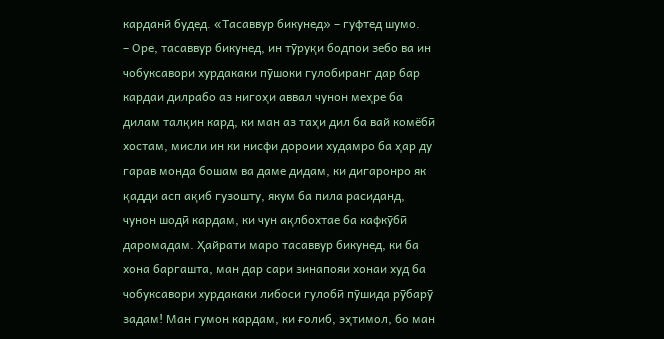карданӣ будед. «Тасаввур бикунед» – гуфтед шумо.
– Оре, тасаввур бикунед, ин тӯруқи бодпои зебо ва ин чобуксавори хурдакаки пӯшоки гулобиранг дар бар кардаи дилрабо аз нигоҳи аввал чунон меҳре ба дилам талқин кард, ки ман аз таҳи дил ба вай комёбӣ хостам, мисли ин ки нисфи дороии худамро ба ҳар ду гарав монда бошам ва даме дидам, ки дигаронро як қадди асп ақиб гузошту, якум ба пила расиданд, чунон шодӣ кардам, ки чун ақлбохтае ба кафкӯбӣ даромадам. Ҳайрати маро тасаввур бикунед, ки ба хона баргашта, ман дар сари зинапояи хонаи худ ба чобуксавори хурдакаки либоси гулобӣ пӯшида рӯбарӯ задам! Ман гумон кардам, ки ғолиб, эҳтимол, бо ман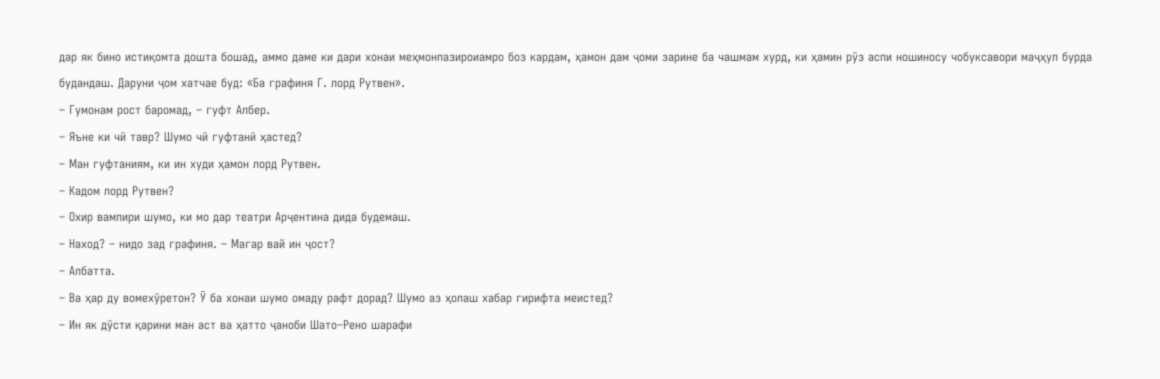дар як бино истиқомта дошта бошад, аммо даме ки дари хонаи меҳмонпазироиамро боз кардам, ҳамон дам ҷоми зарине ба чашмам хурд, ки ҳамин рӯз аспи ношиносу чобуксавори маҷҳул бурда будандаш. Даруни ҷом хатчае буд: «Ба графиня Г. лорд Рутвен».
– Гумонам рост баромад, – гуфт Албер.
– Яъне ки чӣ тавр? Шумо чӣ гуфтанӣ ҳастед?
– Ман гуфтаниям, ки ин худи ҳамон лорд Рутвен.
– Кадом лорд Рутвен?
– Охир вампири шумо, ки мо дар театри Арҷентина дида будемаш.
– Наход? – нидо зад графиня. – Магар вай ин ҷост?
– Албатта.
– Ва ҳар ду вомехӯретон? Ӯ ба хонаи шумо омаду рафт дорад? Шумо аз ҳолаш хабар гирифта меистед?
– Ин як дӯсти қарини ман аст ва ҳатто ҷаноби Шато–Рено шарафи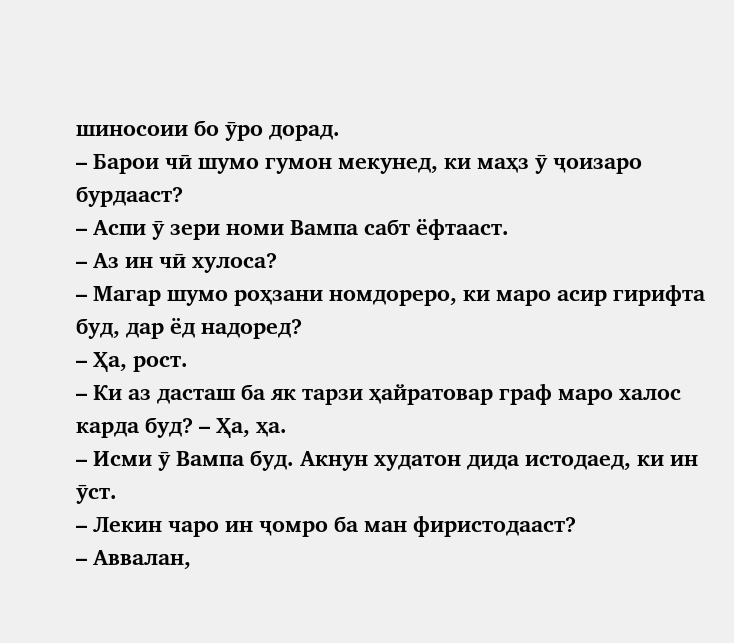шиносоии бо ӯро дорад.
– Барои чӣ шумо гумон мекунед, ки маҳз ӯ ҷоизаро бурдааст?
– Аспи ӯ зери номи Вампа сабт ёфтааст.
– Аз ин чӣ хулоса?
– Магар шумо роҳзани номдореро, ки маро асир гирифта буд, дар ёд надоред?
– Ҳа, рост.
– Ки аз дасташ ба як тарзи ҳайратовар граф маро халос карда буд? – Ҳа, ҳа.
– Исми ӯ Вампа буд. Акнун худатон дида истодаед, ки ин ӯст.
– Лекин чаро ин ҷомро ба ман фиристодааст?
– Аввалан,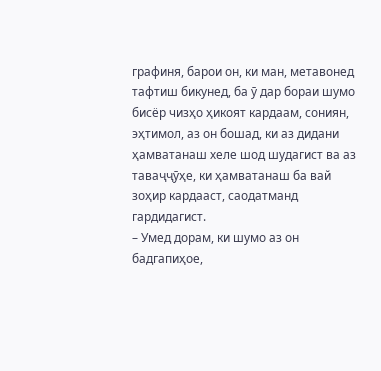графиня, барои он, ки ман, метавонед тафтиш бикунед, ба ӯ дар бораи шумо бисёр чизҳо ҳикоят кардаам, сониян, эҳтимол, аз он бошад, ки аз дидани ҳамватанаш хеле шод шудагист ва аз таваҷҷӯҳе, ки ҳамватанаш ба вай зоҳир кардааст, саодатманд гардидагист.
– Умед дорам, ки шумо аз он бадгапиҳое,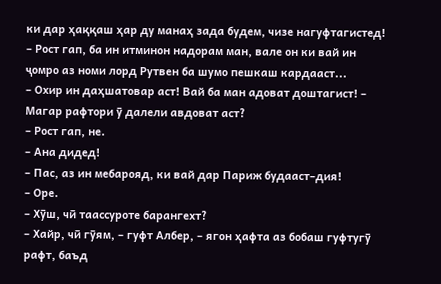ки дар ҳаққаш ҳар ду манаҳ зада будем, чизе нагуфтагистед!
– Рост гап, ба ин итминон надорам ман, вале он ки вай ин ҷомро аз номи лорд Рутвен ба шумо пешкаш кардааст...
– Охир ин даҳшатовар аст! Вай ба ман адоват доштагист! – Магар рафтори ӯ далели авдоват аст?
– Рост гап, не.
– Ана дидед!
– Пас, аз ин мебарояд, ки вай дар Париж будааст–дия!
– Оре.
– Хӯш, чӣ таассуроте барангехт?
– Хайр, чӣ гӯям, – гуфт Албер, – ягон ҳафта аз бобаш гуфтугӯ рафт, баъд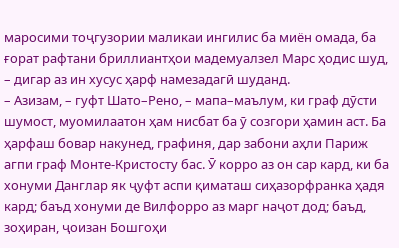маросими тоҷгузории маликаи ингилис ба миён омада, ба ғорат рафтани бриллиантҳои мадемуалзел Марс ҳодис шуд, – дигар аз ин хусус ҳарф намезадагӣ шуданд.
– Азизам, – гуфт Шато–Рено, – мапа–маълум, ки граф дӯсти шумост, муомилаатон ҳам нисбат ба ӯ созгори ҳамин аст. Ба ҳарфаш бовар накунед, графиня, дар забони аҳли Париж агпи граф Монте-Кристосту бас. Ӯ корро аз он сар кард, ки ба хонуми Данглар як ҷуфт аспи қиматаш сиҳазорфранка ҳадя кард; баъд хонуми де Вилфорро аз марг наҷот дод; баъд, зоҳиран, ҷоизан Бошгоҳи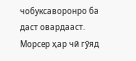чобуксаворонро ба даст овардааст. Морсер ҳар чӣ гӯяд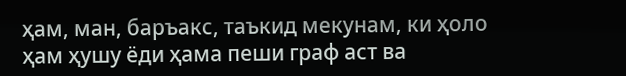ҳам, ман, баръакс, таъкид мекунам, ки ҳоло ҳам ҳушу ёди ҳама пеши граф аст ва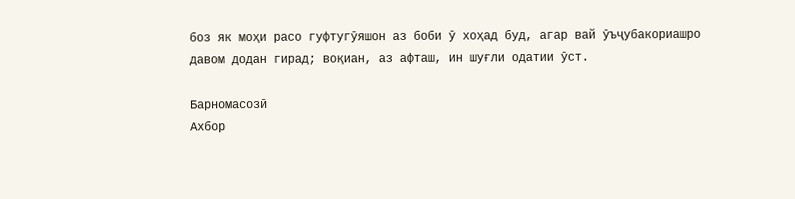боз як моҳи расо гуфтугӯяшон аз боби ӯ хоҳад буд, агар вай ӯъҷубакориашро давом додан гирад; воқиан, аз афташ, ин шуғли одатии ӯст.

Барномасозӣ
Ахбор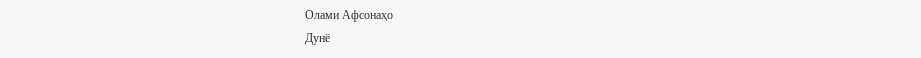Олами Афсонаҳо
Дунё